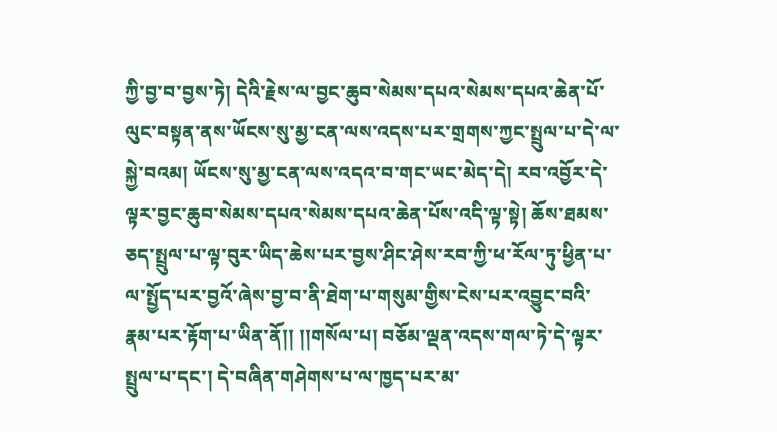ཀྱི་བྱ་བ་བྱས་ཏེ། དེའི་རྗེས་ལ་བྱང་ཆུབ་སེམས་དཔའ་སེམས་དཔའ་ཆེན་པོ་ལུང་བསྟན་ནས་ཡོངས་སུ་མྱ་ངན་ལས་འདས་པར་གྲགས་ཀྱང་སྤྲུལ་པ་དེ་ལ་སྐྱེ་བའམ། ཡོངས་སུ་མྱ་ངན་ལས་འདའ་བ་གང་ཡང་མེད་དེ། རབ་འབྱོར་དེ་ལྟར་བྱང་ཆུབ་སེམས་དཔའ་སེམས་དཔའ་ཆེན་པོས་འདི་ལྟ་སྟེ། ཆོས་ཐམས་ཅད་སྤྲུལ་པ་ལྟ་བུར་ཡིད་ཆེས་པར་བྱས་ཤིང་ཤེས་རབ་ཀྱི་ཕ་རོལ་ཏུ་ཕྱིན་པ་ལ་སྤྱོད་པར་བྱའོ་ཞེས་བྱ་བ་ནི་ཐེག་པ་གསུམ་གྱིས་ངེས་པར་འབྱུང་བའི་རྣམ་པར་རྟོག་པ་ཡིན་ནོ།། །།གསོལ་པ། བཅོམ་ལྡན་འདས་གལ་ཏེ་དེ་ལྟར་སྤྲུལ་པ་དང་། དེ་བཞིན་གཤེགས་པ་ལ་ཁྱད་པར་མ་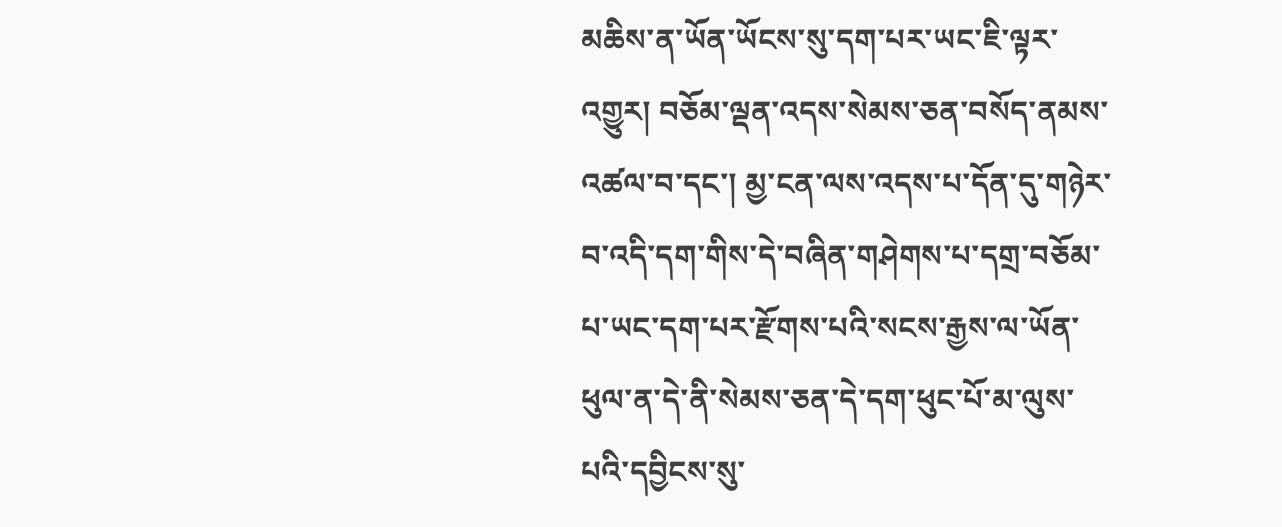མཆིས་ན་ཡོན་ཡོངས་སུ་དག་པར་ཡང་ཇི་ལྟར་འགྱུར། བཅོམ་ལྡན་འདས་སེམས་ཅན་བསོད་ནམས་འཚལ་བ་དང་། མྱ་ངན་ལས་འདས་པ་དོན་དུ་གཉེར་བ་འདི་དག་གིས་དེ་བཞིན་གཤེགས་པ་དགྲ་བཅོམ་པ་ཡང་དག་པར་རྫོགས་པའི་སངས་རྒྱས་ལ་ཡོན་ཕུལ་ན་དེ་ནི་སེམས་ཅན་དེ་དག་ཕུང་པོ་མ་ལུས་པའི་དབྱིངས་སུ་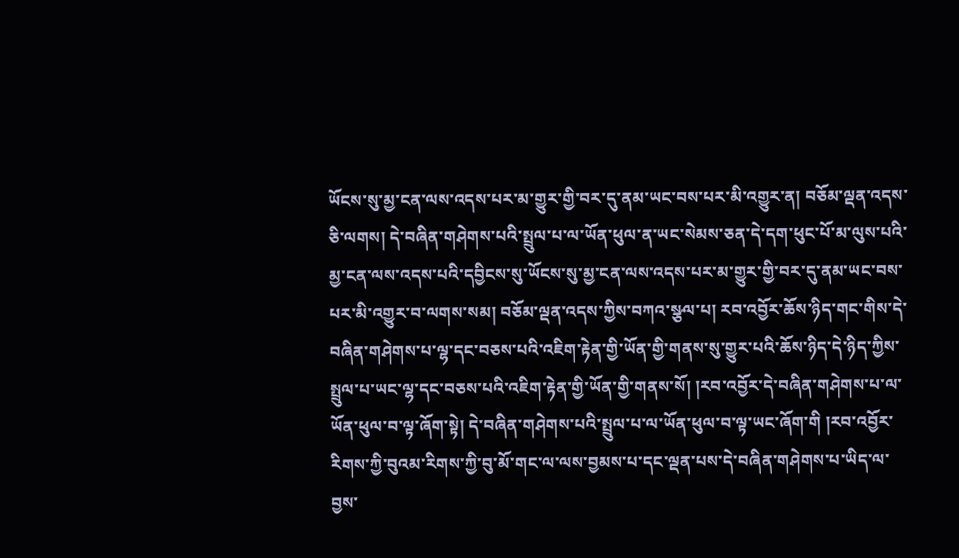ཡོངས་སུ་མྱ་ངན་ལས་འདས་པར་མ་གྱུར་གྱི་བར་དུ་ནམ་ཡང་བས་པར་མི་འགྱུར་ན། བཅོམ་ལྡན་འདས་ཅི་ལགས། དེ་བཞིན་གཤེགས་པའི་སྤྲུལ་པ་ལ་ཡོན་ཕུལ་ན་ཡང་སེམས་ཅན་དེ་དག་ཕུང་པོ་མ་ལུས་པའི་མྱ་ངན་ལས་འདས་པའི་དབྱིངས་སུ་ཡོངས་སུ་མྱ་ངན་ལས་འདས་པར་མ་གྱུར་གྱི་བར་དུ་ནམ་ཡང་བས་པར་མི་འགྱུར་བ་ལགས་སམ། བཅོམ་ལྡན་འདས་ཀྱིས་བཀའ་སྩལ་པ། རབ་འབྱོར་ཆོས་ཉིད་གང་གིས་དེ་བཞིན་གཤེགས་པ་ལྷ་དང་བཅས་པའི་འཇིག་རྟེན་གྱི་ཡོན་གྱི་གནས་སུ་གྱུར་པའི་ཆོས་ཉིད་དེ་ཉིད་ཀྱིས་སྤྲུལ་པ་ཡང་ལྷ་དང་བཅས་པའི་འཇིག་རྟེན་གྱི་ཡོན་གྱི་གནས་སོ། །རབ་འབྱོར་དེ་བཞིན་གཤེགས་པ་ལ་ཡོན་ཕུལ་བ་ལྟ་ཞོག་སྟེ། དེ་བཞིན་གཤེགས་པའི་སྤྲུལ་པ་ལ་ཡོན་ཕུལ་བ་ལྟ་ཡང་ཞོག་གི །རབ་འབྱོར་རིགས་ཀྱི་བུའམ་རིགས་ཀྱི་བུ་མོ་གང་ལ་ལས་བྱམས་པ་དང་ལྡན་པས་དེ་བཞིན་གཤེགས་པ་ཡིད་ལ་བྱས་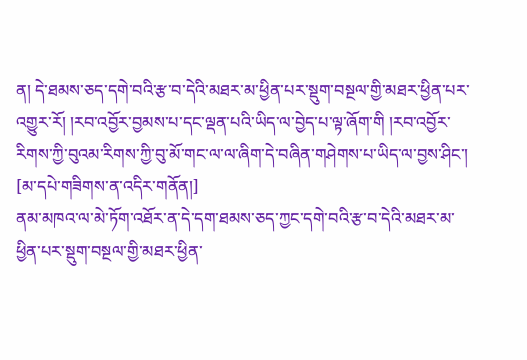ན། དེ་ཐམས་ཅད་དགེ་བའི་རྩ་བ་དེའི་མཐར་མ་ཕྱིན་པར་སྡུག་བསྔལ་གྱི་མཐར་ཕྱིན་པར་འགྱུར་རོ། །རབ་འབྱོར་བྱམས་པ་དང་ལྡན་པའི་ཡིད་ལ་བྱེད་པ་ལྟ་ཞོག་གི །རབ་འབྱོར་རིགས་ཀྱི་བུའམ་རིགས་ཀྱི་བུ་མོ་གང་ལ་ལ་ཞིག་དེ་བཞིན་གཤེགས་པ་ཡིད་ལ་བྱས་ཤིང་།
[མ་དཔེ་གཟིགས་ན་འདིར་གནོན།]
ནམ་མཁའ་ལ་མེ་ཏོག་འཐོར་ན་དེ་དག་ཐམས་ཅད་ཀྱང་དགེ་བའི་རྩ་བ་དེའི་མཐར་མ་ཕྱིན་པར་སྡུག་བསྔལ་གྱི་མཐར་ཕྱིན་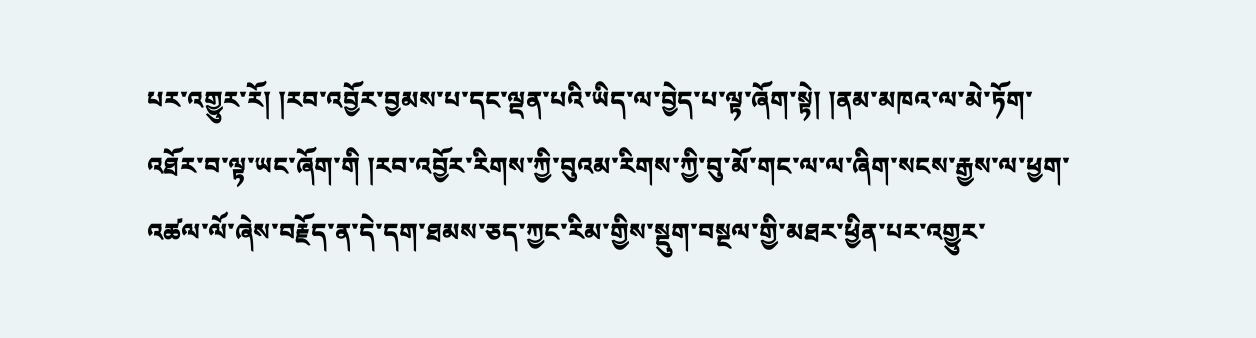པར་འགྱུར་རོ། །རབ་འབྱོར་བྱམས་པ་དང་ལྡན་པའི་ཡིད་ལ་བྱེད་པ་ལྟ་ཞོག་སྟེ། །ནམ་མཁའ་ལ་མེ་ཏོག་འཐོར་བ་ལྟ་ཡང་ཞོག་གི །རབ་འབྱོར་རིགས་ཀྱི་བུའམ་རིགས་ཀྱི་བུ་མོ་གང་ལ་ལ་ཞིག་སངས་རྒྱས་ལ་ཕྱག་འཚལ་ལོ་ཞེས་བརྗོད་ན་དེ་དག་ཐམས་ཅད་ཀྱང་རིམ་གྱིས་སྡུག་བསྔལ་གྱི་མཐར་ཕྱིན་པར་འགྱུར་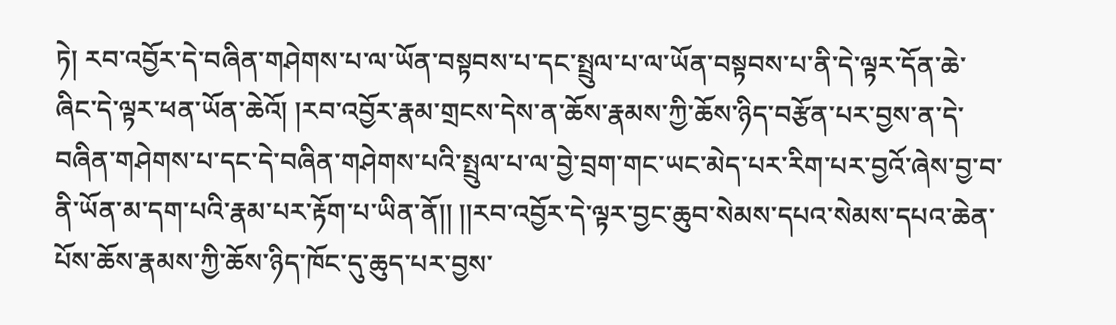ཏེ། རབ་འབྱོར་དེ་བཞིན་གཤེགས་པ་ལ་ཡོན་བསྟབས་པ་དང་སྤྲུལ་པ་ལ་ཡོན་བསྟབས་པ་ནི་དེ་ལྟར་དོན་ཆེ་ཞིང་དེ་ལྟར་ཕན་ཡོན་ཆེའོ། །རབ་འབྱོར་རྣམ་གྲངས་དེས་ན་ཆོས་རྣམས་ཀྱི་ཆོས་ཉིད་བརྩོན་པར་བྱས་ན་དེ་བཞིན་གཤེགས་པ་དང་དེ་བཞིན་གཤེགས་པའི་སྤྲུལ་པ་ལ་བྱེ་བྲག་གང་ཡང་མེད་པར་རིག་པར་བྱའོ་ཞེས་བྱ་བ་ནི་ཡོན་མ་དག་པའི་རྣམ་པར་རྟོག་པ་ཡིན་ནོ།། །།རབ་འབྱོར་དེ་ལྟར་བྱང་ཆུབ་སེམས་དཔའ་སེམས་དཔའ་ཆེན་པོས་ཆོས་རྣམས་ཀྱི་ཆོས་ཉིད་ཁོང་དུ་ཆུད་པར་བྱས་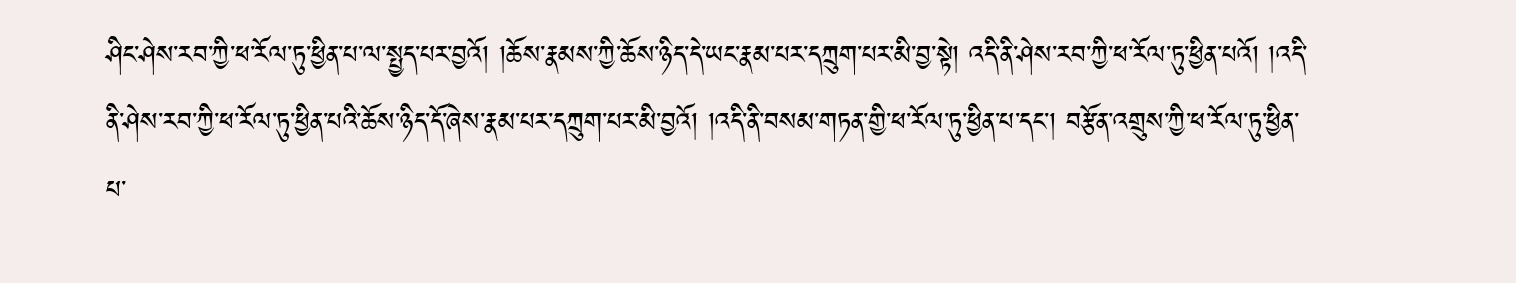ཤིང་ཤེས་རབ་ཀྱི་ཕ་རོལ་ཏུ་ཕྱིན་པ་ལ་སྤྱད་པར་བྱའོ། །ཆོས་རྣམས་ཀྱི་ཆོས་ཉིད་དེ་ཡང་རྣམ་པར་དཀྲུག་པར་མི་བྱ་སྟེ། འདི་ནི་ཤེས་རབ་ཀྱི་ཕ་རོལ་ཏུ་ཕྱིན་པའོ། །འདི་ནི་ཤེས་རབ་ཀྱི་ཕ་རོལ་ཏུ་ཕྱིན་པའི་ཆོས་ཉིད་དོ་ཞེས་རྣམ་པར་དཀྲུག་པར་མི་བྱའོ། །འདི་ནི་བསམ་གཏན་གྱི་ཕ་རོལ་ཏུ་ཕྱིན་པ་དང་། བརྩོན་འགྲུས་ཀྱི་ཕ་རོལ་ཏུ་ཕྱིན་པ་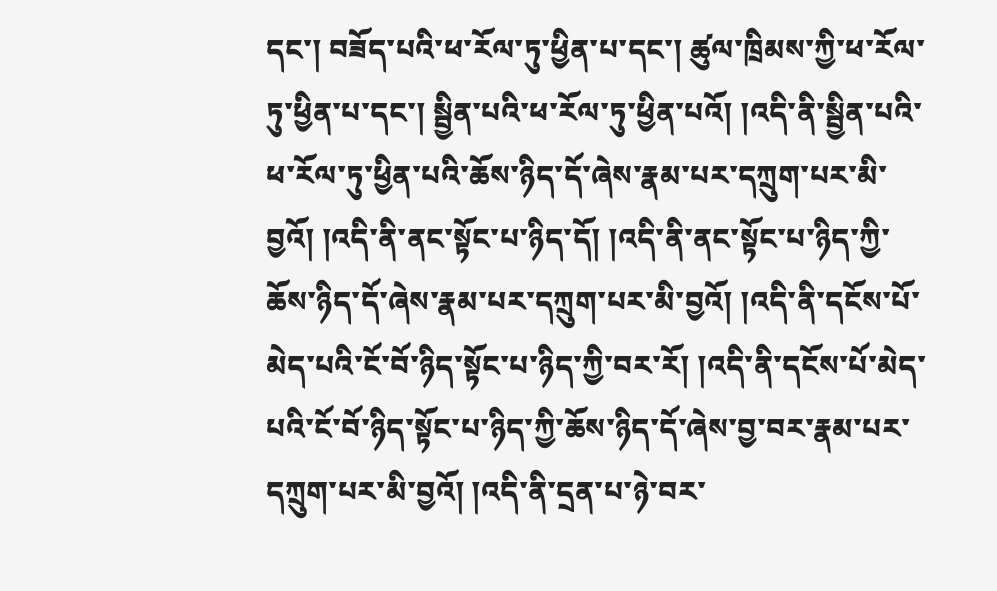དང་། བཟོད་པའི་ཕ་རོལ་ཏུ་ཕྱིན་པ་དང་། ཚུལ་ཁྲིམས་ཀྱི་ཕ་རོལ་ཏུ་ཕྱིན་པ་དང་། སྦྱིན་པའི་ཕ་རོལ་ཏུ་ཕྱིན་པའོ། །འདི་ནི་སྦྱིན་པའི་ཕ་རོལ་ཏུ་ཕྱིན་པའི་ཆོས་ཉིད་དོ་ཞེས་རྣམ་པར་དཀྲུག་པར་མི་བྱའོ། །འདི་ནི་ནང་སྟོང་པ་ཉིད་དོ། །འདི་ནི་ནང་སྟོང་པ་ཉིད་ཀྱི་ཆོས་ཉིད་དོ་ཞེས་རྣམ་པར་དཀྲུག་པར་མི་བྱའོ། །འདི་ནི་དངོས་པོ་མེད་པའི་ངོ་བོ་ཉིད་སྟོང་པ་ཉིད་ཀྱི་བར་རོ། །འདི་ནི་དངོས་པོ་མེད་པའི་ངོ་བོ་ཉིད་སྟོང་པ་ཉིད་ཀྱི་ཆོས་ཉིད་དོ་ཞེས་བྱ་བར་རྣམ་པར་དཀྲུག་པར་མི་བྱའོ། །འདི་ནི་དྲན་པ་ཉེ་བར་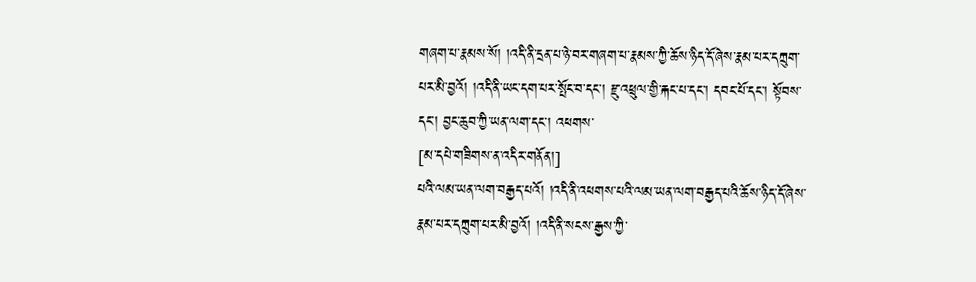གཞག་པ་རྣམས་སོ། །འདི་ནི་དྲན་པ་ཉེ་བར་གཞག་པ་རྣམས་ཀྱི་ཆོས་ཉིད་དོ་ཞེས་རྣམ་པར་དཀྲུག་པར་མི་བྱའོ། །འདི་ནི་ཡང་དག་པར་སྤོང་བ་དང་། རྫུ་འཕྲུལ་གྱི་རྐང་པ་དང་། དབང་པོ་དང་། སྟོབས་དང་། བྱང་ཆུབ་ཀྱི་ཡན་ལག་དང་། འཕགས་
[མ་དཔེ་གཟིགས་ན་འདིར་གནོན།]
པའི་ལམ་ཡན་ལག་བརྒྱད་པའོ། །འདི་ནི་འཕགས་པའི་ལམ་ཡན་ལག་བརྒྱད་པའི་ཆོས་ཉིད་དོ་ཞེས་རྣམ་པར་དཀྲུག་པར་མི་བྱའོ། །འདི་ནི་སངས་རྒྱས་ཀྱི་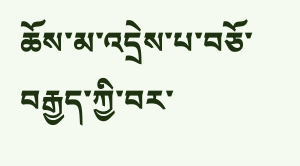ཆོས་མ་འདྲེས་པ་བཅོ་བརྒྱད་ཀྱི་བར་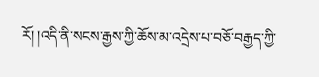རོ། །འདི་ནི་སངས་རྒྱས་ཀྱི་ཆོས་མ་འདྲེས་པ་བཅོ་བརྒྱད་ཀྱི་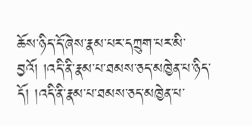ཆོས་ཉིད་དོ་ཞེས་རྣམ་པར་དཀྲུག་པར་མི་བྱའོ། །འདི་ནི་རྣམ་པ་ཐམས་ཅད་མཁྱེན་པ་ཉིད་དོ། །འདི་ནི་རྣམ་པ་ཐམས་ཅད་མཁྱེན་པ་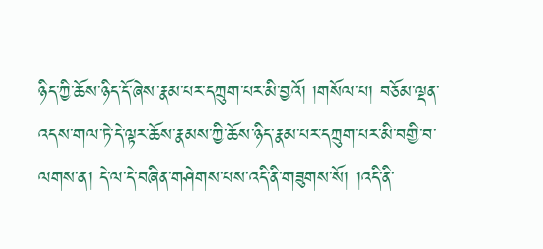ཉིད་ཀྱི་ཆོས་ཉིད་དོ་ཞེས་རྣམ་པར་དཀྲུག་པར་མི་བྱའོ། །གསོལ་པ། བཅོམ་ལྡན་འདས་གལ་ཏེ་དེ་ལྟར་ཆོས་རྣམས་ཀྱི་ཆོས་ཉིད་རྣམ་པར་དཀྲུག་པར་མི་བགྱི་བ་ལགས་ན། དེ་ལ་དེ་བཞིན་གཤེགས་པས་འདི་ནི་གཟུགས་སོ། །འདི་ནི་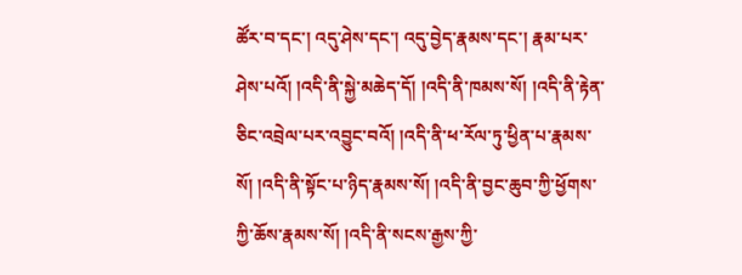ཚོར་བ་དང་། འདུ་ཤེས་དང་། འདུ་བྱེད་རྣམས་དང་། རྣམ་པར་ཤེས་པའོ། །འདི་ནི་སྐྱེ་མཆེད་དོ། །འདི་ནི་ཁམས་སོ། །འདི་ནི་རྟེན་ཅིང་འབྲེལ་པར་འབྱུང་བའོ། །འདི་ནི་ཕ་རོལ་ཏུ་ཕྱིན་པ་རྣམས་སོ། །འདི་ནི་སྟོང་པ་ཉིད་རྣམས་སོ། །འདི་ནི་བྱང་ཆུབ་ཀྱི་ཕྱོགས་ཀྱི་ཆོས་རྣམས་སོ། །འདི་ནི་སངས་རྒྱས་ཀྱི་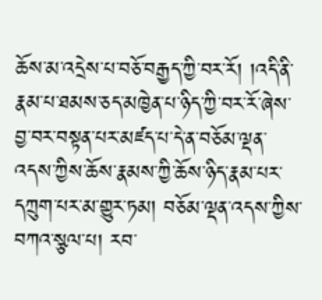ཆོས་མ་འདྲེས་པ་བཅོ་བརྒྱད་ཀྱི་བར་རོ། །འདི་ནི་རྣམ་པ་ཐམས་ཅད་མཁྱེན་པ་ཉིད་ཀྱི་བར་རོ་ཞེས་བྱ་བར་བསྟན་པར་མཛད་པ་དེ་ན་བཅོམ་ལྡན་འདས་ཀྱིས་ཆོས་རྣམས་ཀྱི་ཆོས་ཉིད་རྣམ་པར་དཀྲུག་པར་མ་གྱུར་ཏམ། བཅོམ་ལྡན་འདས་ཀྱིས་བཀའ་སྩལ་པ། རབ་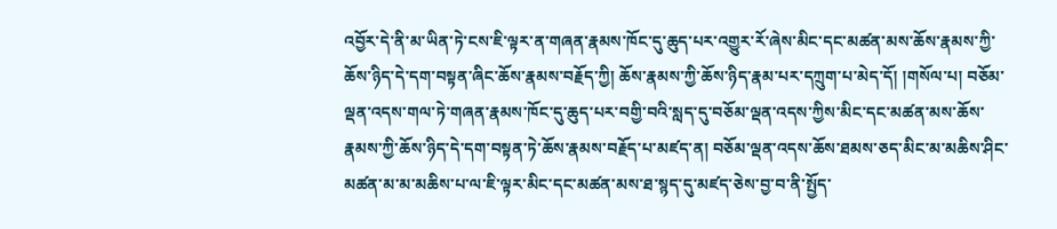འབྱོར་དེ་ནི་མ་ཡིན་ཏེ་ངས་ཇི་ལྟར་ན་གཞན་རྣམས་ཁོང་དུ་ཆུད་པར་འགྱུར་རོ་ཞེས་མིང་དང་མཚན་མས་ཆོས་རྣམས་ཀྱི་ཆོས་ཉིད་དེ་དག་བསྟན་ཞིང་ཆོས་རྣམས་བརྗོད་ཀྱི། ཆོས་རྣམས་ཀྱི་ཆོས་ཉིད་རྣམ་པར་དཀྲུག་པ་མེད་དོ། །གསོལ་པ། བཅོམ་ལྡན་འདས་གལ་ཏེ་གཞན་རྣམས་ཁོང་དུ་ཆུད་པར་བགྱི་བའི་སླད་དུ་བཅོམ་ལྡན་འདས་ཀྱིས་མིང་དང་མཚན་མས་ཆོས་རྣམས་ཀྱི་ཆོས་ཉིད་དེ་དག་བསྟན་ཏེ་ཆོས་རྣམས་བརྗོད་པ་མཛད་ན། བཅོམ་ལྡན་འདས་ཆོས་ཐམས་ཅད་མིང་མ་མཆིས་ཤིང་མཚན་མ་མ་མཆིས་པ་ལ་ཇི་ལྟར་མིང་དང་མཚན་མས་ཐ་སྙད་དུ་མཛད་ཅེས་བྱ་བ་ནི་སྤྱོད་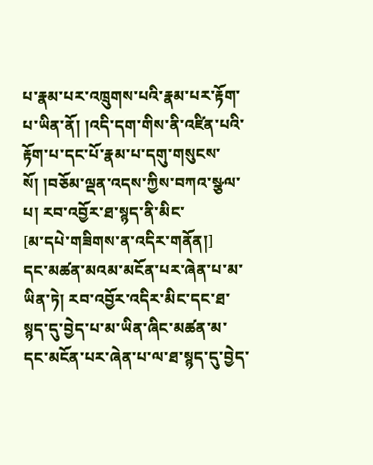པ་རྣམ་པར་འཁྲུགས་པའི་རྣམ་པར་རྟོག་པ་ཡིན་ནོ། །འདི་དག་གིས་ནི་འཛིན་པའི་རྟོག་པ་དང་པོ་རྣམ་པ་དགུ་གསུངས་སོ། །བཅོམ་ལྡན་འདས་ཀྱིས་བཀའ་སྩལ་པ། རབ་འབྱོར་ཐ་སྙད་ནི་མིང་
[མ་དཔེ་གཟིགས་ན་འདིར་གནོན།]
དང་མཚན་མའམ་མངོན་པར་ཞེན་པ་མ་ཡིན་ཏེ། རབ་འབྱོར་འདིར་མིང་དང་ཐ་སྙད་དུ་བྱེད་པ་མ་ཡིན་ཞིང་མཚན་མ་དང་མངོན་པར་ཞེན་པ་ལ་ཐ་སྙད་དུ་བྱེད་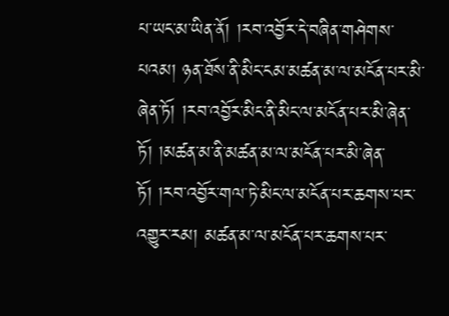པ་ཡང་མ་ཡིན་ནོ། །རབ་འབྱོར་དེ་བཞིན་གཤེགས་པའམ། ཉན་ཐོས་ནི་མིང་ངམ་མཚན་མ་ལ་མངོན་པར་མི་ཞེན་ཏོ། །རབ་འབྱོར་མིང་ནི་མིང་ལ་མངོན་པར་མི་ཞེན་ཏོ། །མཚན་མ་ནི་མཚན་མ་ལ་མངོན་པར་མི་ཞེན་ཏོ། །རབ་འབྱོར་གལ་ཏེ་མིང་ལ་མངོན་པར་ཆགས་པར་འགྱུར་རམ། མཚན་མ་ལ་མངོན་པར་ཆགས་པར་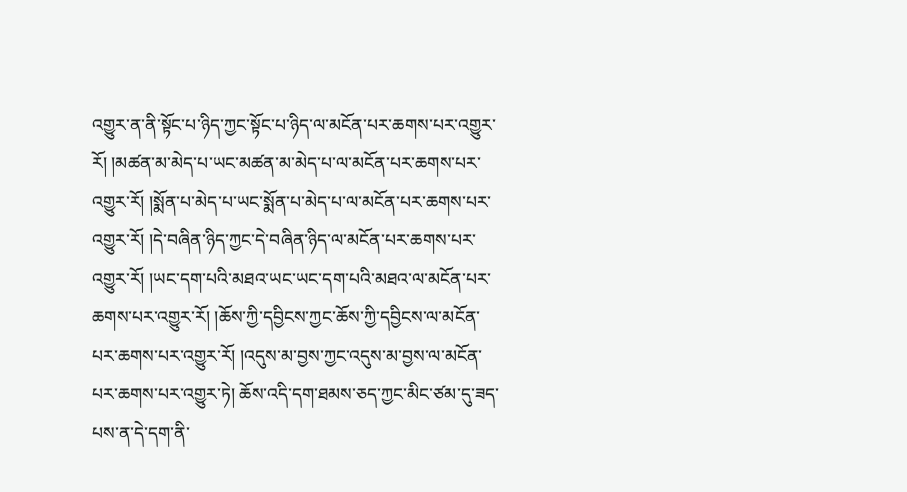འགྱུར་ན་ནི་སྟོང་པ་ཉིད་ཀྱང་སྟོང་པ་ཉིད་ལ་མངོན་པར་ཆགས་པར་འགྱུར་རོ། །མཚན་མ་མེད་པ་ཡང་མཚན་མ་མེད་པ་ལ་མངོན་པར་ཆགས་པར་འགྱུར་རོ། །སྨོན་པ་མེད་པ་ཡང་སྨོན་པ་མེད་པ་ལ་མངོན་པར་ཆགས་པར་འགྱུར་རོ། །དེ་བཞིན་ཉིད་ཀྱང་དེ་བཞིན་ཉིད་ལ་མངོན་པར་ཆགས་པར་འགྱུར་རོ། །ཡང་དག་པའི་མཐའ་ཡང་ཡང་དག་པའི་མཐའ་ལ་མངོན་པར་ཆགས་པར་འགྱུར་རོ། །ཆོས་ཀྱི་དབྱིངས་ཀྱང་ཆོས་ཀྱི་དབྱིངས་ལ་མངོན་པར་ཆགས་པར་འགྱུར་རོ། །འདུས་མ་བྱས་ཀྱང་འདུས་མ་བྱས་ལ་མངོན་པར་ཆགས་པར་འགྱུར་ཏེ། ཆོས་འདི་དག་ཐམས་ཅད་ཀྱང་མིང་ཙམ་དུ་ཟད་པས་ན་དེ་དག་ནི་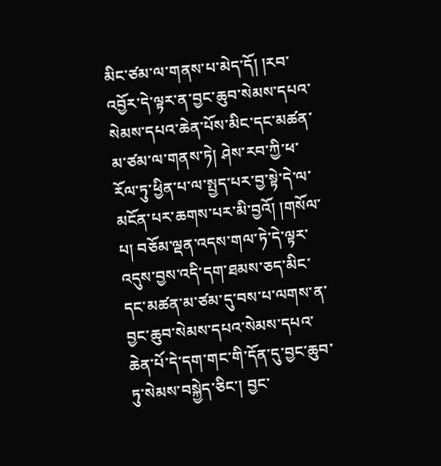མིང་ཙམ་ལ་གནས་པ་མེད་དོ། །རབ་འབྱོར་དེ་ལྟར་ན་བྱང་ཆུབ་སེམས་དཔའ་སེམས་དཔའ་ཆེན་པོས་མིང་དང་མཚན་མ་ཙམ་ལ་གནས་ཏེ། ཤེས་རབ་ཀྱི་ཕ་རོལ་ཏུ་ཕྱིན་པ་ལ་སྤྱད་པར་བྱ་སྟེ་དེ་ལ་མངོན་པར་ཆགས་པར་མི་བྱའོ། །གསོལ་པ། བཅོམ་ལྡན་འདས་གལ་ཏེ་དེ་ལྟར་འདུས་བྱས་འདི་དག་ཐམས་ཅད་མིང་དང་མཚན་མ་ཙམ་དུ་བས་པ་ལགས་ན་བྱང་ཆུབ་སེམས་དཔའ་སེམས་དཔའ་ཆེན་པོ་དེ་དག་གང་གི་དོན་དུ་བྱང་ཆུབ་ཏུ་སེམས་བསྐྱེད་ཅིང་། བྱང་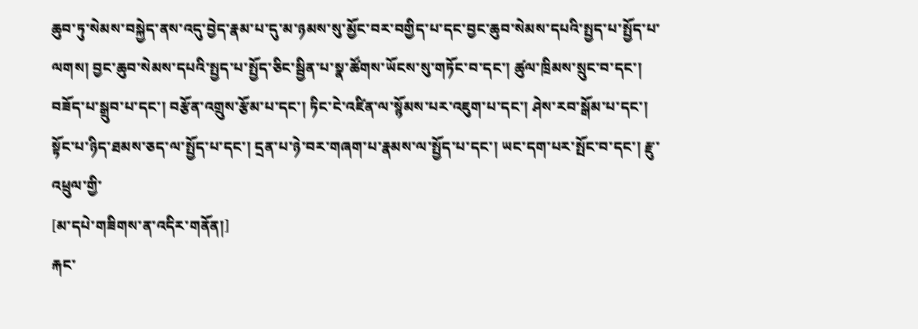ཆུབ་ཏུ་སེམས་བསྐྱེད་ནས་འདུ་བྱེད་རྣམ་པ་དུ་མ་ཉམས་སུ་མྱོང་བར་བགྱིད་པ་དང་བྱང་ཆུབ་སེམས་དཔའི་སྤྱད་པ་སྤྱོད་པ་ལགས། བྱང་ཆུབ་སེམས་དཔའི་སྤྱད་པ་སྤྱོད་ཅིང་སྦྱིན་པ་སྣ་ཚོགས་ཡོངས་སུ་གཏོང་བ་དང་། ཚུལ་ཁྲིམས་སྲུང་བ་དང་། བཟོད་པ་སྒྲུབ་པ་དང་། བརྩོན་འགྲུས་རྩོམ་པ་དང་། ཏིང་ངེ་འཛིན་ལ་སྙོམས་པར་འཇུག་པ་དང་། ཤེས་རབ་སྒོམ་པ་དང་། སྟོང་པ་ཉིད་ཐམས་ཅད་ལ་སྤྱོད་པ་དང་། དྲན་པ་ཉེ་བར་གཞག་པ་རྣམས་ལ་སྤྱོད་པ་དང་། ཡང་དག་པར་སྤོང་བ་དང་། རྫུ་འཕྲུལ་གྱི་
[མ་དཔེ་གཟིགས་ན་འདིར་གནོན།]
རྐང་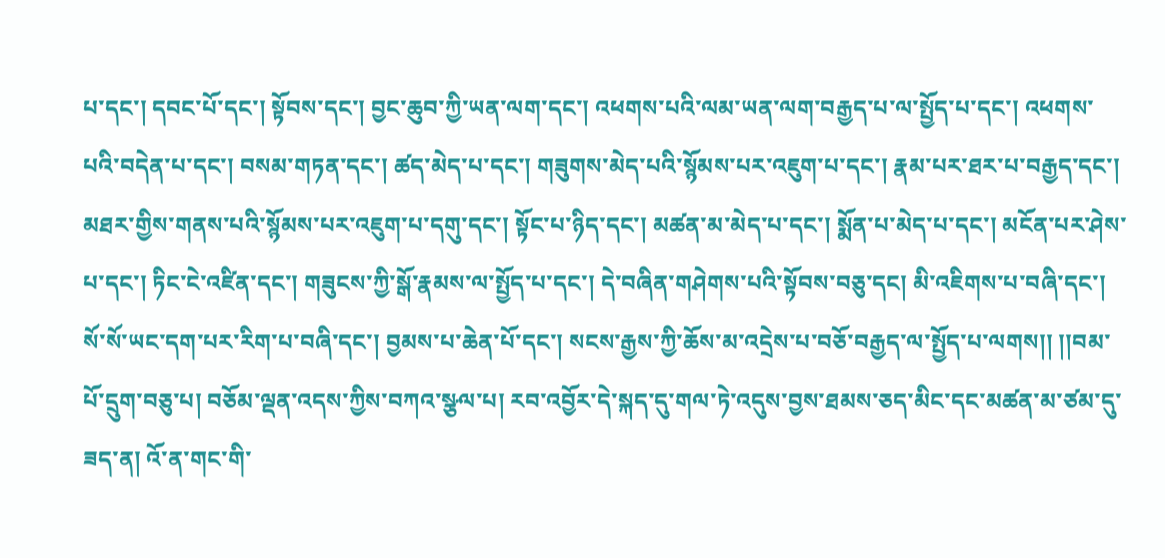པ་དང་། དབང་པོ་དང་། སྟོབས་དང་། བྱང་ཆུབ་ཀྱི་ཡན་ལག་དང་། འཕགས་པའི་ལམ་ཡན་ལག་བརྒྱད་པ་ལ་སྤྱོད་པ་དང་། འཕགས་པའི་བདེན་པ་དང་། བསམ་གཏན་དང་། ཚད་མེད་པ་དང་། གཟུགས་མེད་པའི་སྙོམས་པར་འཇུག་པ་དང་། རྣམ་པར་ཐར་པ་བརྒྱད་དང་། མཐར་གྱིས་གནས་པའི་སྙོམས་པར་འཇུག་པ་དགུ་དང་། སྟོང་པ་ཉིད་དང་། མཚན་མ་མེད་པ་དང་། སྨོན་པ་མེད་པ་དང་། མངོན་པར་ཤེས་པ་དང་། ཏིང་ངེ་འཛིན་དང་། གཟུངས་ཀྱི་སྒོ་རྣམས་ལ་སྤྱོད་པ་དང་། དེ་བཞིན་གཤེགས་པའི་སྟོབས་བཅུ་དང། མི་འཇིགས་པ་བཞི་དང་། སོ་སོ་ཡང་དག་པར་རིག་པ་བཞི་དང་། བྱམས་པ་ཆེན་པོ་དང་། སངས་རྒྱས་ཀྱི་ཆོས་མ་འདྲེས་པ་བཅོ་བརྒྱད་ལ་སྤྱོད་པ་ལགས།། །།བམ་པོ་དྲུག་བཅུ་པ། བཅོམ་ལྡན་འདས་ཀྱིས་བཀའ་སྩལ་པ། རབ་འབྱོར་དེ་སྐད་དུ་གལ་ཏེ་འདུས་བྱས་ཐམས་ཅད་མིང་དང་མཚན་མ་ཙམ་དུ་ཟད་ན། འོ་ན་གང་གི་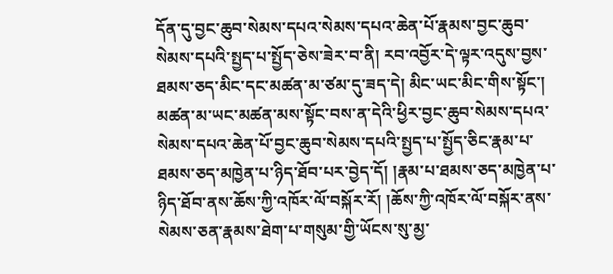དོན་དུ་བྱང་ཆུབ་སེམས་དཔའ་སེམས་དཔའ་ཆེན་པོ་རྣམས་བྱང་ཆུབ་སེམས་དཔའི་སྤྱད་པ་སྤྱོད་ཅེས་ཟེར་བ་ནི། རབ་འབྱོར་དེ་ལྟར་འདུས་བྱས་ཐམས་ཅད་མིང་དང་མཚན་མ་ཙམ་དུ་ཟད་དེ། མིང་ཡང་མིང་གིས་སྟོང་། མཚན་མ་ཡང་མཚན་མས་སྟོང་བས་ན་དེའི་ཕྱིར་བྱང་ཆུབ་སེམས་དཔའ་སེམས་དཔའ་ཆེན་པོ་བྱང་ཆུབ་སེམས་དཔའི་སྤྱད་པ་སྤྱོད་ཅིང་རྣམ་པ་ཐམས་ཅད་མཁྱེན་པ་ཉིད་ཐོབ་པར་བྱེད་དོ། །རྣམ་པ་ཐམས་ཅད་མཁྱེན་པ་ཉིད་ཐོབ་ནས་ཆོས་ཀྱི་འཁོར་ལོ་བསྐོར་རོ། །ཆོས་ཀྱི་འཁོར་ལོ་བསྐོར་ནས་སེམས་ཅན་རྣམས་ཐེག་པ་གསུམ་གྱི་ཡོངས་སུ་མྱ་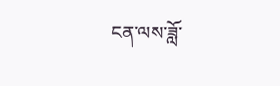ངན་ལས་ཟློ་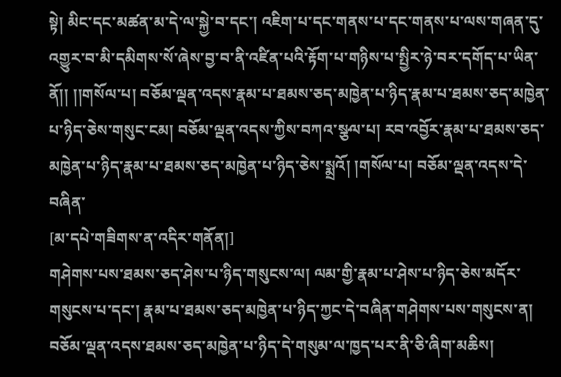སྟེ། མིང་དང་མཚན་མ་དེ་ལ་སྐྱེ་བ་དང་། འཇིག་པ་དང་གནས་པ་དང་གནས་པ་ལས་གཞན་དུ་འགྱུར་བ་མི་དམིགས་སོ་ཞེས་བྱ་བ་ནི་འཛིན་པའི་རྟོག་པ་གཉིས་པ་སྤྱིར་ཉེ་བར་དགོད་པ་ཡིན་ནོ།། །།གསོལ་པ། བཅོམ་ལྡན་འདས་རྣམ་པ་ཐམས་ཅད་མཁྱེན་པ་ཉིད་རྣམ་པ་ཐམས་ཅད་མཁྱེན་པ་ཉིད་ཅེས་གསུང་ངམ། བཅོམ་ལྡན་འདས་ཀྱིས་བཀའ་སྩལ་པ། རབ་འབྱོར་རྣམ་པ་ཐམས་ཅད་མཁྱེན་པ་ཉིད་རྣམ་པ་ཐམས་ཅད་མཁྱེན་པ་ཉིད་ཅེས་སྨྲའོ། །གསོལ་པ། བཅོམ་ལྡན་འདས་དེ་བཞིན་
[མ་དཔེ་གཟིགས་ན་འདིར་གནོན།]
གཤེགས་པས་ཐམས་ཅད་ཤེས་པ་ཉིད་གསུངས་ལ། ལམ་གྱི་རྣམ་པ་ཤེས་པ་ཉིད་ཅེས་མདོར་གསུངས་པ་དང་། རྣམ་པ་ཐམས་ཅད་མཁྱེན་པ་ཉིད་ཀྱང་དེ་བཞིན་གཤེགས་པས་གསུངས་ན། བཅོམ་ལྡན་འདས་ཐམས་ཅད་མཁྱེན་པ་ཉིད་དེ་གསུམ་ལ་ཁྱད་པར་ནི་ཅི་ཞིག་མཆིས།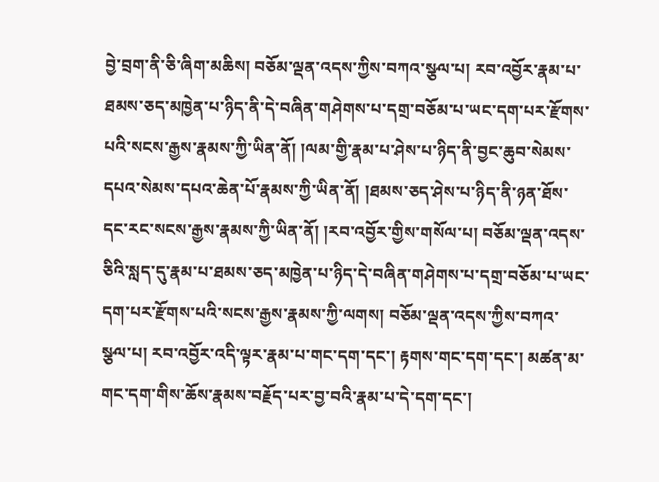བྱེ་བྲག་ནི་ཅི་ཞིག་མཆིས། བཅོམ་ལྡན་འདས་ཀྱིས་བཀའ་སྩལ་པ། རབ་འབྱོར་རྣམ་པ་ཐམས་ཅད་མཁྱེན་པ་ཉིད་ནི་དེ་བཞིན་གཤེགས་པ་དགྲ་བཅོམ་པ་ཡང་དག་པར་རྫོགས་པའི་སངས་རྒྱས་རྣམས་ཀྱི་ཡིན་ནོ། །ལམ་གྱི་རྣམ་པ་ཤེས་པ་ཉིད་ནི་བྱང་ཆུབ་སེམས་དཔའ་སེམས་དཔའ་ཆེན་པོ་རྣམས་ཀྱི་ཡིན་ནོ། །ཐམས་ཅད་ཤེས་པ་ཉིད་ནི་ཉན་ཐོས་དང་རང་སངས་རྒྱས་རྣམས་ཀྱི་ཡིན་ནོ། །རབ་འབྱོར་གྱིས་གསོལ་པ། བཅོམ་ལྡན་འདས་ཅིའི་སླད་དུ་རྣམ་པ་ཐམས་ཅད་མཁྱེན་པ་ཉིད་དེ་བཞིན་གཤེགས་པ་དགྲ་བཅོམ་པ་ཡང་དག་པར་རྫོགས་པའི་སངས་རྒྱས་རྣམས་ཀྱི་ལགས། བཅོམ་ལྡན་འདས་ཀྱིས་བཀའ་སྩལ་པ། རབ་འབྱོར་འདི་ལྟར་རྣམ་པ་གང་དག་དང་། རྟགས་གང་དག་དང་། མཚན་མ་གང་དག་གིས་ཆོས་རྣམས་བརྗོད་པར་བྱ་བའི་རྣམ་པ་དེ་དག་དང་།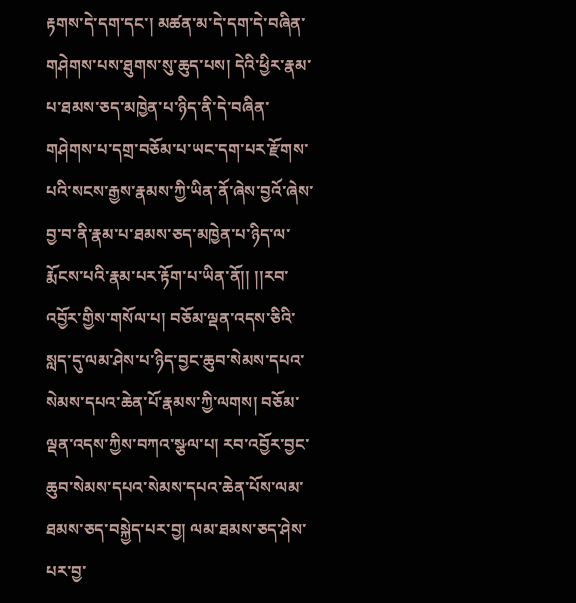རྟགས་དེ་དག་དང་། མཚན་མ་དེ་དག་དེ་བཞིན་གཤེགས་པས་ཐུགས་སུ་ཆུད་པས། དེའི་ཕྱིར་རྣམ་པ་ཐམས་ཅད་མཁྱེན་པ་ཉིད་ནི་དེ་བཞིན་གཤེགས་པ་དགྲ་བཅོམ་པ་ཡང་དག་པར་རྫོགས་པའི་སངས་རྒྱས་རྣམས་ཀྱི་ཡིན་ནོ་ཞེས་བྱའོ་ཞེས་བྱ་བ་ནི་རྣམ་པ་ཐམས་ཅད་མཁྱེན་པ་ཉིད་ལ་རྨོངས་པའི་རྣམ་པར་རྟོག་པ་ཡིན་ནོ།། །།རབ་འབྱོར་གྱིས་གསོལ་པ། བཅོམ་ལྡན་འདས་ཅིའི་སླད་དུ་ལམ་ཤེས་པ་ཉིད་བྱང་ཆུབ་སེམས་དཔའ་སེམས་དཔའ་ཆེན་པོ་རྣམས་ཀྱི་ལགས། བཅོམ་ལྡན་འདས་ཀྱིས་བཀའ་སྩལ་པ། རབ་འབྱོར་བྱང་ཆུབ་སེམས་དཔའ་སེམས་དཔའ་ཆེན་པོས་ལམ་ཐམས་ཅད་བསྐྱེད་པར་བྱ། ལམ་ཐམས་ཅད་ཤེས་པར་བྱ་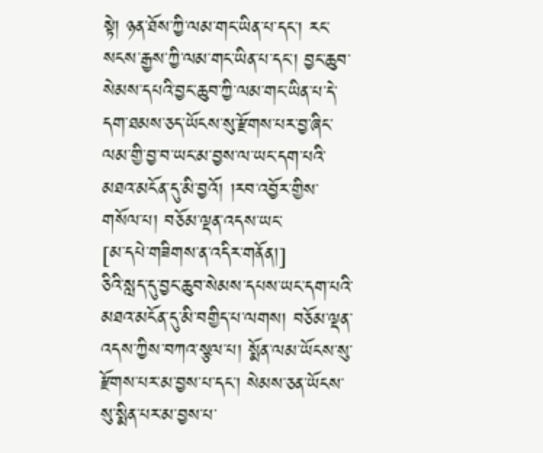སྟེ། ཉན་ཐོས་ཀྱི་ལམ་གང་ཡིན་པ་དང་། རང་སངས་རྒྱས་ཀྱི་ལམ་གང་ཡིན་པ་དང་། བྱང་ཆུབ་སེམས་དཔའི་བྱང་ཆུབ་ཀྱི་ལམ་གང་ཡིན་པ་དེ་དག་ཐམས་ཅད་ཡོངས་སུ་རྫོགས་པར་བྱ་ཞིང་ལམ་གྱི་བྱ་བ་ཡང་མ་བྱས་ལ་ཡང་དག་པའི་མཐའ་མངོན་དུ་མི་བྱའོ། །རབ་འབྱོར་གྱིས་གསོལ་པ། བཅོམ་ལྡན་འདས་ཡང་
[མ་དཔེ་གཟིགས་ན་འདིར་གནོན།]
ཅིའི་སླད་དུ་བྱང་ཆུབ་སེམས་དཔས་ཡང་དག་པའི་མཐའ་མངོན་དུ་མི་བགྱིད་པ་ལགས། བཅོམ་ལྡན་འདས་ཀྱིས་བཀའ་སྩལ་པ། སྨོན་ལམ་ཡོངས་སུ་རྫོགས་པར་མ་བྱས་པ་དང་། སེམས་ཅན་ཡོངས་སུ་སྨིན་པར་མ་བྱས་པ་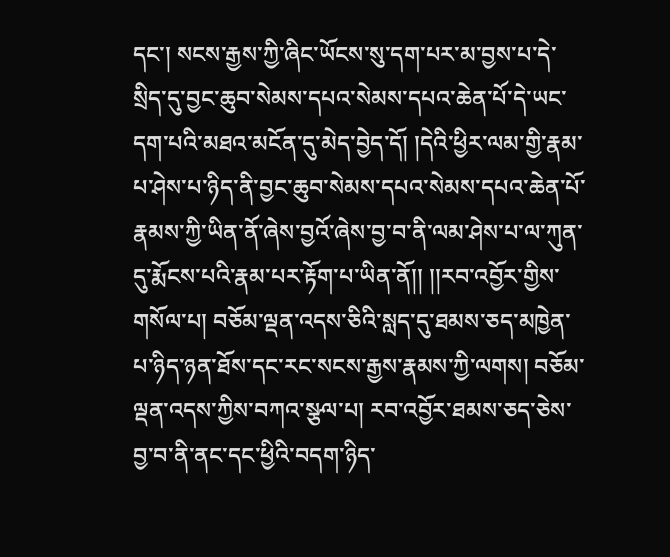དང་། སངས་རྒྱས་ཀྱི་ཞིང་ཡོངས་སུ་དག་པར་མ་བྱས་པ་དེ་སྲིད་དུ་བྱང་ཆུབ་སེམས་དཔའ་སེམས་དཔའ་ཆེན་པོ་དེ་ཡང་དག་པའི་མཐའ་མངོན་དུ་མེད་བྱེད་དོ། །དེའི་ཕྱིར་ལམ་གྱི་རྣམ་པ་ཤེས་པ་ཉིད་ནི་བྱང་ཆུབ་སེམས་དཔའ་སེམས་དཔའ་ཆེན་པོ་རྣམས་ཀྱི་ཡིན་ནོ་ཞེས་བྱའོ་ཞེས་བྱ་བ་ནི་ལམ་ཤེས་པ་ལ་ཀུན་དུ་རྨོངས་པའི་རྣམ་པར་རྟོག་པ་ཡིན་ནོ།། །།རབ་འབྱོར་གྱིས་གསོལ་པ། བཅོམ་ལྡན་འདས་ཅིའི་སླད་དུ་ཐམས་ཅད་མཁྱེན་པ་ཉིད་ཉན་ཐོས་དང་རང་སངས་རྒྱས་རྣམས་ཀྱི་ལགས། བཅོམ་ལྡན་འདས་ཀྱིས་བཀའ་སྩལ་པ། རབ་འབྱོར་ཐམས་ཅད་ཅེས་བྱ་བ་ནི་ནང་དང་ཕྱིའི་བདག་ཉིད་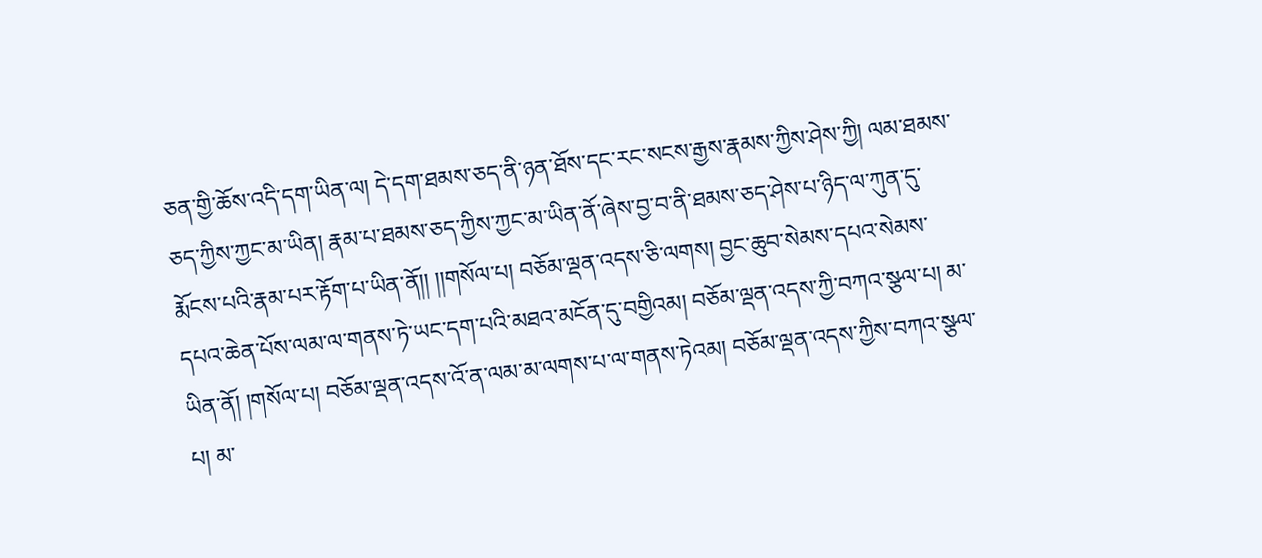ཅན་གྱི་ཆོས་འདི་དག་ཡིན་ལ། དེ་དག་ཐམས་ཅད་ནི་ཉན་ཐོས་དང་རང་སངས་རྒྱས་རྣམས་ཀྱིས་ཤེས་ཀྱི། ལམ་ཐམས་ཅད་ཀྱིས་ཀྱང་མ་ཡིན། རྣམ་པ་ཐམས་ཅད་ཀྱིས་ཀྱང་མ་ཡིན་ནོ་ཞེས་བྱ་བ་ནི་ཐམས་ཅད་ཤེས་པ་ཉིད་ལ་ཀུན་དུ་རྨོངས་པའི་རྣམ་པར་རྟོག་པ་ཡིན་ནོ།། །།གསོལ་པ། བཅོམ་ལྡན་འདས་ཅི་ལགས། བྱང་ཆུབ་སེམས་དཔའ་སེམས་དཔའ་ཆེན་པོས་ལམ་ལ་གནས་ཏེ་ཡང་དག་པའི་མཐའ་མངོན་དུ་བགྱིའམ། བཅོམ་ལྡན་འདས་ཀྱི་བཀའ་སྩལ་པ། མ་ཡིན་ནོ། །གསོལ་པ། བཅོམ་ལྡན་འདས་འོ་ན་ལམ་མ་ལགས་པ་ལ་གནས་ཏེའམ། བཅོམ་ལྡན་འདས་ཀྱིས་བཀའ་སྩལ་པ། མ་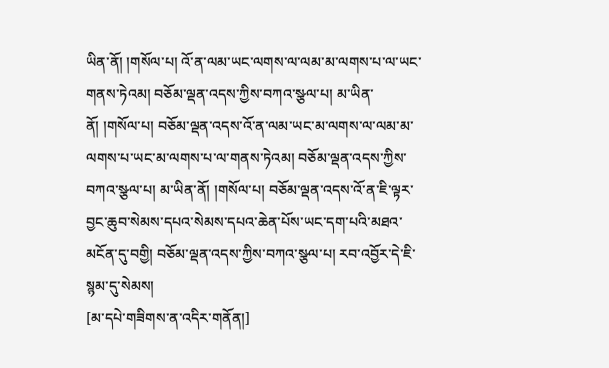ཡིན་ནོ། །གསོལ་པ། འོ་ན་ལམ་ཡང་ལགས་ལ་ལམ་མ་ལགས་པ་ལ་ཡང་གནས་ཏེའམ། བཅོམ་ལྡན་འདས་ཀྱིས་བཀའ་སྩལ་པ། མ་ཡིན་ནོ། །གསོལ་པ། བཅོམ་ལྡན་འདས་འོ་ན་ལམ་ཡང་མ་ལགས་ལ་ལམ་མ་ལགས་པ་ཡང་མ་ལགས་པ་ལ་གནས་ཏེའམ། བཅོམ་ལྡན་འདས་ཀྱིས་བཀའ་སྩལ་པ། མ་ཡིན་ནོ། །གསོལ་པ། བཅོམ་ལྡན་འདས་འོ་ན་ཇི་ལྟར་བྱང་ཆུབ་སེམས་དཔའ་སེམས་དཔའ་ཆེན་པོས་ཡང་དག་པའི་མཐའ་མངོན་དུ་བགྱི། བཅོམ་ལྡན་འདས་ཀྱིས་བཀའ་སྩལ་པ། རབ་འབྱོར་དེ་ཇི་སྙམ་དུ་སེམས།
[མ་དཔེ་གཟིགས་ན་འདིར་གནོན།]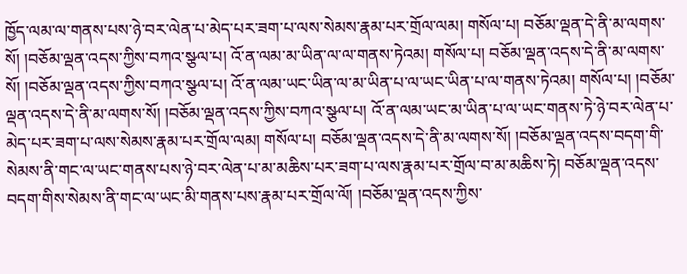ཁྱོད་ལམ་ལ་གནས་པས་ཉེ་བར་ལེན་པ་མེད་པར་ཟག་པ་ལས་སེམས་རྣམ་པར་གྲོལ་ལམ། གསོལ་པ། བཅོམ་ལྡན་དེ་ནི་མ་ལགས་སོ། །བཅོམ་ལྡན་འདས་ཀྱིས་བཀའ་སྩལ་པ། འོ་ན་ལམ་མ་ཡིན་ལ་ལ་གནས་ཏེའམ། གསོལ་པ། བཅོམ་ལྡན་འདས་དེ་ནི་མ་ལགས་སོ། །བཅོམ་ལྡན་འདས་ཀྱིས་བཀའ་སྩལ་པ། འོ་ན་ལམ་ཡང་ཡིན་ལ་མ་ཡིན་པ་ལ་ཡང་ཡིན་པ་ལ་གནས་ཏེའམ། གསོལ་པ། །བཅོམ་ལྡན་འདས་དེ་ནི་མ་ལགས་སོ། །བཅོམ་ལྡན་འདས་ཀྱིས་བཀའ་སྩལ་པ། འོ་ན་ལམ་ཡང་མ་ཡིན་པ་ལ་ཡང་གནས་ཏེ་ཉེ་བར་ལེན་པ་མེད་པར་ཟག་པ་ལས་སེམས་རྣམ་པར་གྲོལ་ལམ། གསོལ་པ། བཅོམ་ལྡན་འདས་དེ་ནི་མ་ལགས་སོ། །བཅོམ་ལྡན་འདས་བདག་གི་སེམས་ནི་གང་ལ་ཡང་གནས་པས་ཉེ་བར་ལེན་པ་མ་མཆིས་པར་ཟག་པ་ལས་རྣམ་པར་གྲོལ་བ་མ་མཆིས་ཏེ། བཅོམ་ལྡན་འདས་བདག་གིས་སེམས་ནི་གང་ལ་ཡང་མི་གནས་པས་རྣམ་པར་གྲོལ་ལོ། །བཅོམ་ལྡན་འདས་ཀྱིས་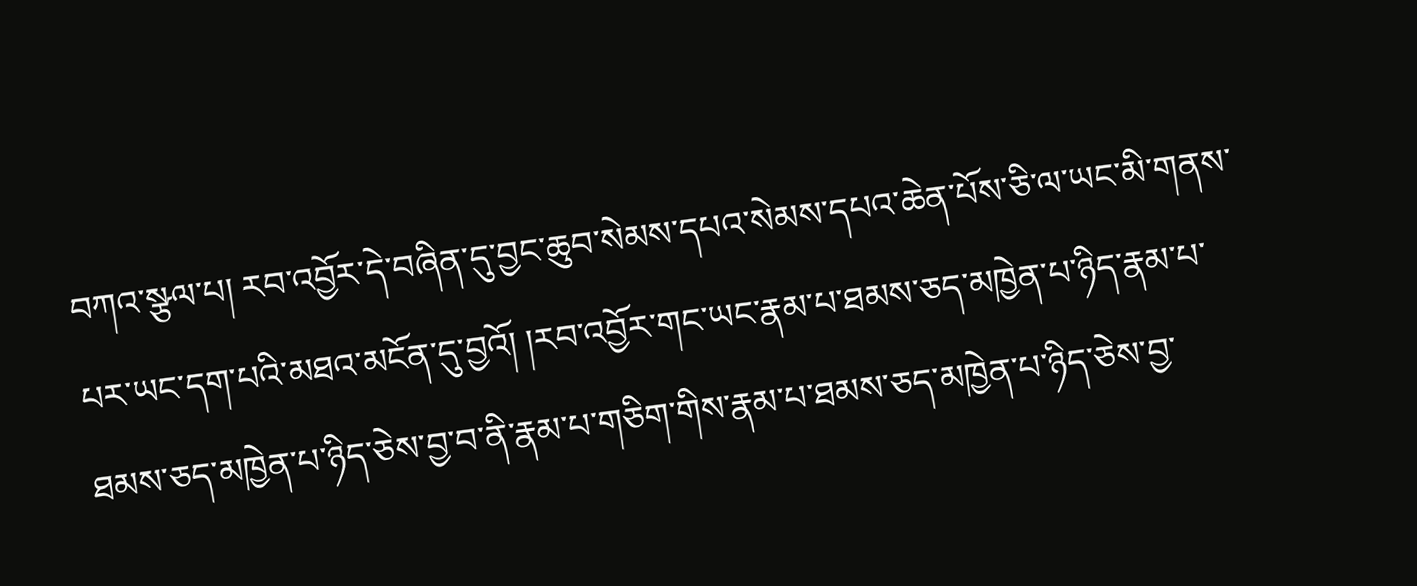བཀའ་སྩལ་པ། རབ་འབྱོར་དེ་བཞིན་དུ་བྱང་ཆུབ་སེམས་དཔའ་སེམས་དཔའ་ཆེན་པོས་ཅི་ལ་ཡང་མི་གནས་པར་ཡང་དག་པའི་མཐའ་མངོན་དུ་བྱའོ། །རབ་འབྱོར་གང་ཡང་རྣམ་པ་ཐམས་ཅད་མཁྱེན་པ་ཉིད་རྣམ་པ་ཐམས་ཅད་མཁྱེན་པ་ཉིད་ཅེས་བྱ་བ་ནི་རྣམ་པ་གཅིག་གིས་རྣམ་པ་ཐམས་ཅད་མཁྱེན་པ་ཉིད་ཅེས་བྱ་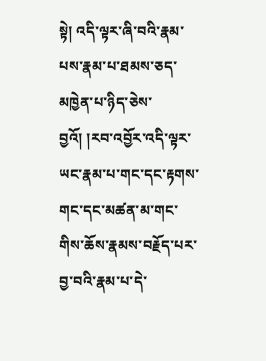སྟེ། འདི་ལྟར་ཞི་བའི་རྣམ་པས་རྣམ་པ་ཐམས་ཅད་མཁྱེན་པ་ཉིད་ཅེས་བྱའོ། །རབ་འབྱོར་འདི་ལྟར་ཡང་རྣམ་པ་གང་དང་རྟགས་གང་དང་མཚན་མ་གང་གིས་ཆོས་རྣམས་བརྗོད་པར་བྱ་བའི་རྣམ་པ་དེ་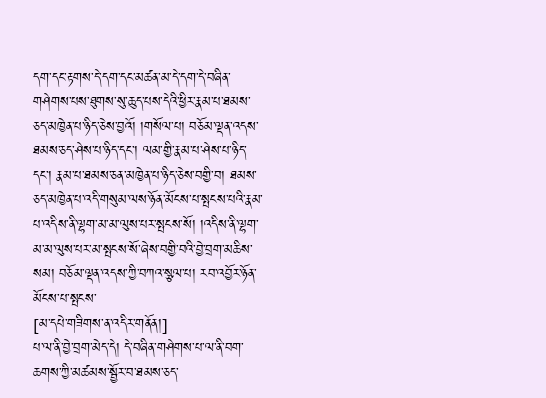དག་དང་རྟགས་དེ་དག་དང་མཚན་མ་དེ་དག་དེ་བཞིན་གཤེགས་པས་ཐུགས་སུ་ཆུད་པས་དེའི་ཕྱིར་རྣམ་པ་ཐམས་ཅད་མཁྱེན་པ་ཉིད་ཅེས་བྱའོ། །གསོལ་པ། བཅོམ་ལྡན་འདས་ཐམས་ཅད་ཤེས་པ་ཉིད་དང་། ལམ་གྱི་རྣམ་པ་ཤེས་པ་ཉིད་དང་། རྣམ་པ་ཐམས་ཅན་མཁྱེན་པ་ཉིད་ཅེས་བགྱི་བ། ཐམས་ཅད་མཁྱེན་པ་འདི་གསུམ་ལས་ཉོན་མོངས་པ་སྤངས་པའི་རྣམ་པ་འདིས་ནི་ལྷག་མ་མ་ལུས་པར་སྤངས་སོ། །འདིས་ནི་ལྷག་མ་མ་ལུས་པར་མ་སྤངས་སོ་ཞེས་བགྱི་བའི་བྱེ་བྲག་མཆིས་སམ། བཅོམ་ལྡན་འདས་ཀྱི་བཀའ་སྩལ་པ། རབ་འབྱོར་ཉོན་མོངས་པ་སྤངས་
[མ་དཔེ་གཟིགས་ན་འདིར་གནོན།]
པ་ལ་ནི་བྱེ་བྲག་མེད་དེ། དེ་བཞིན་གཤེགས་པ་ལ་ནི་བག་ཆགས་ཀྱི་མཚམས་སྦྱོར་བ་ཐམས་ཅད་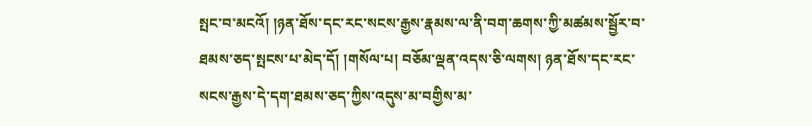སྤང་བ་མངའོ། །ཉན་ཐོས་དང་རང་སངས་རྒྱས་རྣམས་ལ་ནི་བག་ཆགས་ཀྱི་མཚམས་སྦྱོར་བ་ཐམས་ཅད་སྤངས་པ་མེད་དོ། །གསོལ་པ། བཅོམ་ལྡན་འདས་ཅི་ལགས། ཉན་ཐོས་དང་རང་སངས་རྒྱས་དེ་དག་ཐམས་ཅད་ཀྱིས་འདུས་མ་བགྱིས་མ་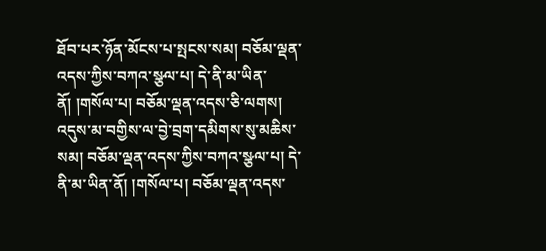ཐོབ་པར་ཉོན་མོངས་པ་སྤངས་སམ། བཅོམ་ལྡན་འདས་ཀྱིས་བཀའ་སྩལ་པ། དེ་ནི་མ་ཡིན་ནོ། །གསོལ་པ། བཅོམ་ལྡན་འདས་ཅི་ལགས། འདུས་མ་བགྱིས་ལ་བྱེ་བྲག་དམིགས་སུ་མཆིས་སམ། བཅོམ་ལྡན་འདས་ཀྱིས་བཀའ་སྩལ་པ། དེ་ནི་མ་ཡིན་ནོ། །གསོལ་པ། བཅོམ་ལྡན་འདས་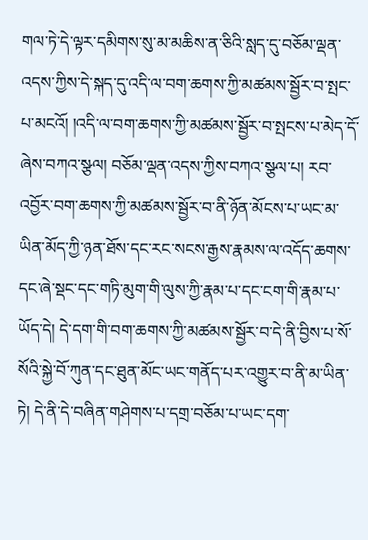གལ་ཏེ་དེ་ལྟར་དམིགས་སུ་མ་མཆིས་ན་ཅིའི་སླད་དུ་བཅོམ་ལྡན་འདས་ཀྱིས་དེ་སྐད་དུ་འདི་ལ་བག་ཆགས་ཀྱི་མཚམས་སྦྱོར་བ་སྤང་པ་མངའོ། །འདི་ལ་བག་ཆགས་ཀྱི་མཚམས་སྦྱོར་བ་སྤངས་པ་མེད་དོ་ཞེས་བཀའ་སྩལ། བཅོམ་ལྡན་འདས་ཀྱིས་བཀའ་སྩལ་པ། རབ་འབྱོར་བག་ཆགས་ཀྱི་མཚམས་སྦྱོར་བ་ནི་ཉོན་མོངས་པ་ཡང་མ་ཡིན་མོད་ཀྱི་ཉན་ཐོས་དང་རང་སངས་རྒྱས་རྣམས་ལ་འདོད་ཆགས་དང་ཞེ་སྡང་དང་གཏི་མུག་གི་ལུས་ཀྱི་རྣམ་པ་དང་ངག་གི་རྣམ་པ་ཡོད་དེ། དེ་དག་གི་བག་ཆགས་ཀྱི་མཚམས་སྦྱོར་བ་དེ་ནི་བྱིས་པ་སོ་སོའི་སྐྱེ་བོ་ཀུན་དང་ཐུན་མོང་ཡང་གནོད་པར་འགྱུར་བ་ནི་མ་ཡིན་ཏེ། དེ་ནི་དེ་བཞིན་གཤེགས་པ་དགྲ་བཅོམ་པ་ཡང་དག་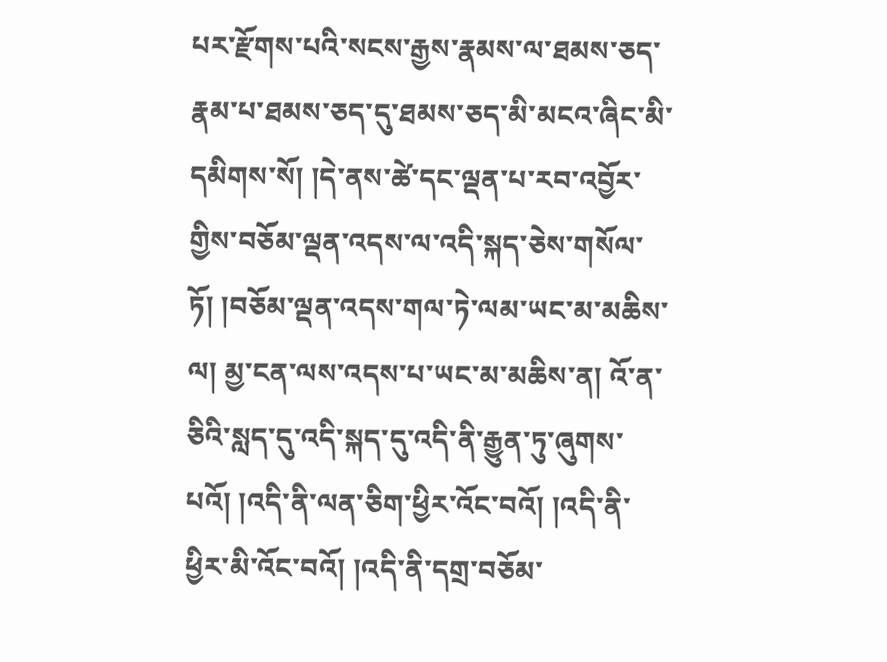པར་རྫོགས་པའི་སངས་རྒྱས་རྣམས་ལ་ཐམས་ཅད་རྣམ་པ་ཐམས་ཅད་དུ་ཐམས་ཅད་མི་མངའ་ཞིང་མི་དམིགས་སོ། །དེ་ནས་ཚེ་དང་ལྡན་པ་རབ་འབྱོར་གྱིས་བཅོམ་ལྡན་འདས་ལ་འདི་སྐད་ཅེས་གསོལ་ཏོ། །བཅོམ་ལྡན་འདས་གལ་ཏེ་ལམ་ཡང་མ་མཆིས་ལ། མྱ་ངན་ལས་འདས་པ་ཡང་མ་མཆིས་ན། འོ་ན་ཅིའི་སླད་དུ་འདི་སྐད་དུ་འདི་ནི་རྒྱུན་ཏུ་ཞུགས་པའོ། །འདི་ནི་ལན་ཅིག་ཕྱིར་འོང་བའོ། །འདི་ནི་ཕྱིར་མི་འོང་བའོ། །འདི་ནི་དགྲ་བཅོམ་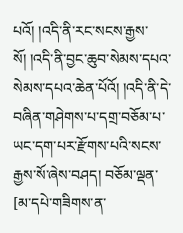པའོ། །འདི་ནི་རང་སངས་རྒྱས་སོ། །འདི་ནི་བྱང་ཆུབ་སེམས་དཔའ་སེམས་དཔའ་ཆེན་པོའོ། །འདི་ནི་དེ་བཞིན་གཤེགས་པ་དགྲ་བཅོམ་པ་ཡང་དག་པར་རྫོགས་པའི་སངས་རྒྱས་སོ་ཞེས་བཤད། བཅོམ་ལྡན་
[མ་དཔེ་གཟིགས་ན་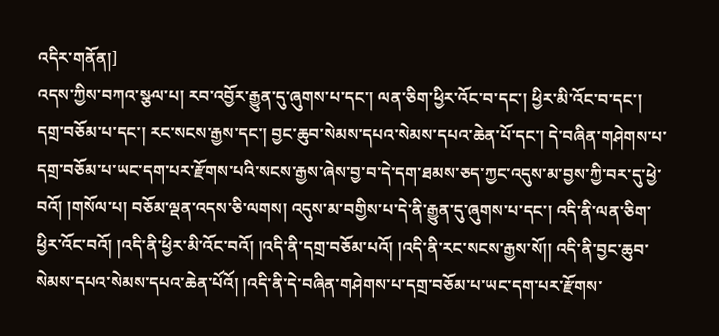འདིར་གནོན།]
འདས་ཀྱིས་བཀའ་སྩལ་པ། རབ་འབྱོར་རྒྱུན་དུ་ཞུགས་པ་དང་། ལན་ཅིག་ཕྱིར་འོང་བ་དང་། ཕྱིར་མི་འོང་བ་དང་། དགྲ་བཅོམ་པ་དང་། རང་སངས་རྒྱས་དང་། བྱང་ཆུབ་སེམས་དཔའ་སེམས་དཔའ་ཆེན་པོ་དང་། དེ་བཞིན་གཤེགས་པ་དགྲ་བཅོམ་པ་ཡང་དག་པར་རྫོགས་པའི་སངས་རྒྱས་ཞེས་བྱ་བ་དེ་དག་ཐམས་ཅད་ཀྱང་འདུས་མ་བྱས་ཀྱི་བར་དུ་ཕྱེ་བའོ། །གསོལ་པ། བཅོམ་ལྡན་འདས་ཅི་ལགས། འདུས་མ་བགྱིས་པ་དེ་ནི་རྒྱུན་དུ་ཞུགས་པ་དང་། འདི་ནི་ལན་ཅིག་ཕྱིར་འོང་བའོ། །འདི་ནི་ཕྱིར་མི་འོང་བའོ། །འདི་ནི་དགྲ་བཅོམ་པའོ། །འདི་ནི་རང་སངས་རྒྱས་སོ།། འདི་ནི་བྱང་ཆུབ་སེམས་དཔའ་སེམས་དཔའ་ཆེན་པོའོ། །འདི་ནི་དེ་བཞིན་གཤེགས་པ་དགྲ་བཅོམ་པ་ཡང་དག་པར་རྫོགས་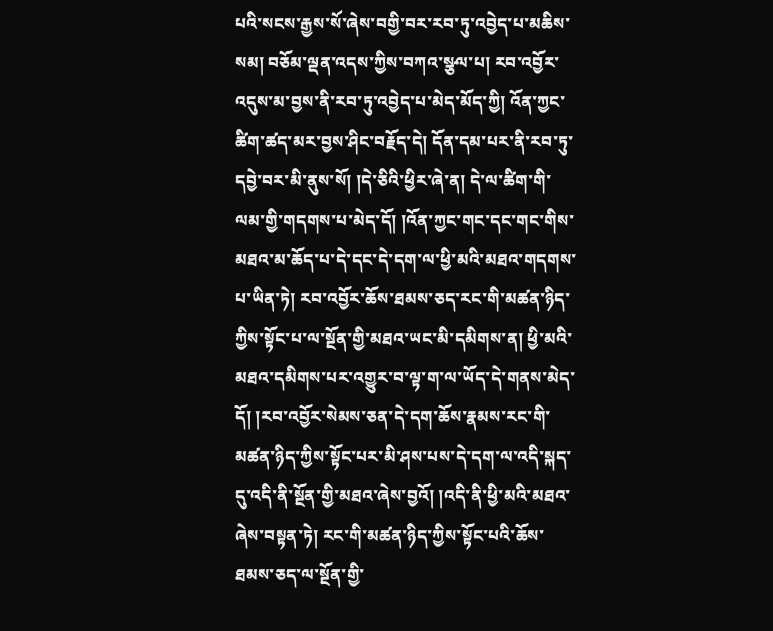པའི་སངས་རྒྱས་སོ་ཞེས་བགྱི་བར་རབ་ཏུ་འབྱེད་པ་མཆིས་སམ། བཅོམ་ལྡན་འདས་ཀྱིས་བཀའ་སྩལ་པ། རབ་འབྱོར་འདུས་མ་བྱས་ནི་རབ་ཏུ་འབྱེད་པ་མེད་མོད་ཀྱི། འོན་ཀྱང་ཚིག་ཚད་མར་བྱས་ཤིང་བརྗོད་དེ། དོན་དམ་པར་ནི་རབ་ཏུ་དབྱེ་བར་མི་ནུས་སོ། །དེ་ཅིའི་ཕྱིར་ཞེ་ན། དེ་ལ་ཚིག་གི་ལམ་གྱི་གདགས་པ་མེད་དོ། །འོན་ཀྱང་གང་དང་གང་གིས་མཐའ་མ་ཆོད་པ་དེ་དང་དེ་དག་ལ་ཕྱི་མའི་མཐའ་གདགས་པ་ཡིན་ཏེ། རབ་འབྱོར་ཆོས་ཐམས་ཅད་རང་གི་མཚན་ཉིད་ཀྱིས་སྟོང་པ་ལ་སྔོན་གྱི་མཐའ་ཡང་མི་དམིགས་ན། ཕྱི་མའི་མཐའ་དམིགས་པར་འགྱུར་བ་ལྟ་ག་ལ་ཡོད་དེ་གནས་མེད་དོ། །རབ་འབྱོར་སེམས་ཅན་དེ་དག་ཆོས་རྣམས་རང་གི་མཚན་ཉིད་ཀྱིས་སྟོང་པར་མི་ཤས་པས་དེ་དག་ལ་འདི་སྐད་དུ་འདི་ནི་སྔོན་གྱི་མཐའ་ཞེས་བྱའོ། །འདི་ནི་ཕྱི་མའི་མཐའ་ཞེས་བསྟན་ཏེ། རང་གི་མཚན་ཉིད་ཀྱིས་སྟོང་པའི་ཆོས་ཐམས་ཅད་ལ་སྔོན་གྱི་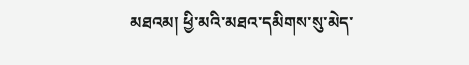མཐའམ། ཕྱི་མའི་མཐའ་དམིགས་སུ་མེད་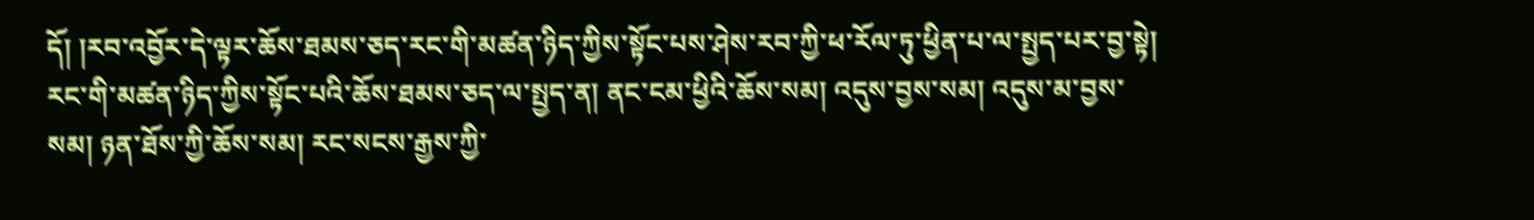དོ། །རབ་འབྱོར་དེ་ལྟར་ཆོས་ཐམས་ཅད་རང་གི་མཚན་ཉིད་ཀྱིས་སྟོང་པས་ཤེས་རབ་ཀྱི་ཕ་རོལ་ཏུ་ཕྱིན་པ་ལ་སྤྱད་པར་བྱ་སྟེ། རང་གི་མཚན་ཉིད་ཀྱིས་སྟོང་པའི་ཆོས་ཐམས་ཅད་ལ་སྤྱད་ན། ནང་ངམ་ཕྱིའི་ཆོས་སམ། འདུས་བྱས་སམ། འདུས་མ་བྱས་སམ། ཉན་ཐོས་ཀྱི་ཆོས་སམ། རང་སངས་རྒྱས་ཀྱི་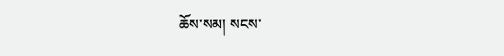ཆོས་སམ། སངས་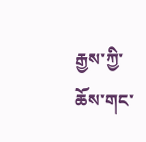རྒྱས་ཀྱི་ཆོས་གང་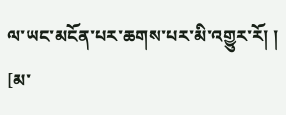ལ་ཡང་མངོན་པར་ཆགས་པར་མི་འགྱུར་རོ། །
[མ་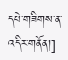དཔེ་གཟིགས་ན་འདིར་གནོན།]